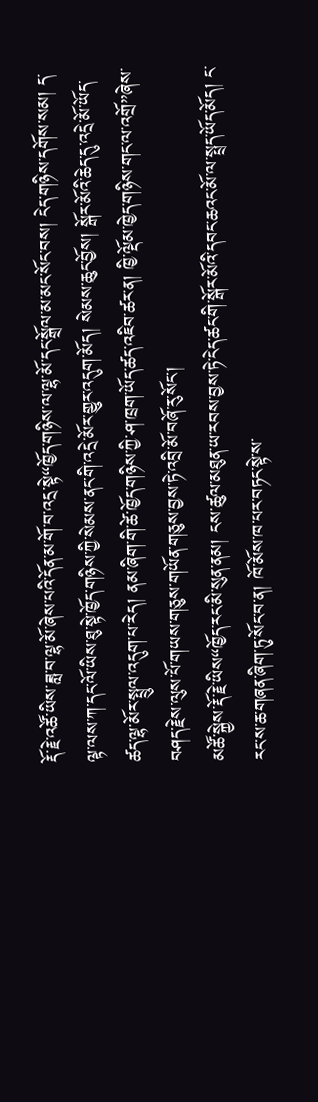རྡོ་རྗེ་འཚོ་ཡིས་ཟླ་བ་ལྷ་མོ་ཞེས་པའི་དོན་མ་གོ་བ་འདྲ་སྟེ“ཁྱོད་གཉིས་ལ་ལྷ་མོ་དང་སྒྲོལ་མ་མང་སོང་བས། ངེད་གཉིས་དགོས་སམ། ད་ལྟ་ལས་ཀ་དང་ལོ་ཡིས་ཐུ་སྟེ་ཁྱོད་གཉིས་ཀྱི་སེམས་ནང་གི་འདྲེ་མོར་གྱུར་འདུག་མོད། སེམས་ཆུང་བྱོས། སྒོར་མོའི་ཆེད་དུ་འདྲེ་མོ་ཡོད་ཚད་ལྷ་མོར་སྤྲུལ་འདུག་པ་རེད། ནམ་ཞིག་གི་ཚེ་ཁྱོད་གཉིས་ཀྱི་ཤ་ཁྲག་ཡོད་ཚད་འཇིབ་ཚར་ན། ཁྱི་ལྡོམ་ཁྱེད་གཉིས་གང་ལ་འགྲོ”ཞེས་བཤད་རྗེས་ལུས་པོ་གཡས་གཅུས་གཡོན་གཅུས་བྱས་ཏེ་འབྲི་མོ་བཞོ་རུ་སོང་།
མཚོ་སྐྱེས་རྡོ་རྗེ་ཡིས“ཁྱོད་རང་མི་སུན་ནམ། ངས་ཚུལ་མཐུན་ཡ་རབས་བྱས་ཏེ་ངེད་ཚང་གི་སྒོར་མོའི་དབང་ཆའང་མོ་ལ་སྤྲད་ཡོད་མོད། ང་རང་ས་ཆ་གཞན་ཞིག་ཏུ་སོང་བ་ན། ཁོ་མོས་ཁ་པར་བཏང་སྟེ་ས་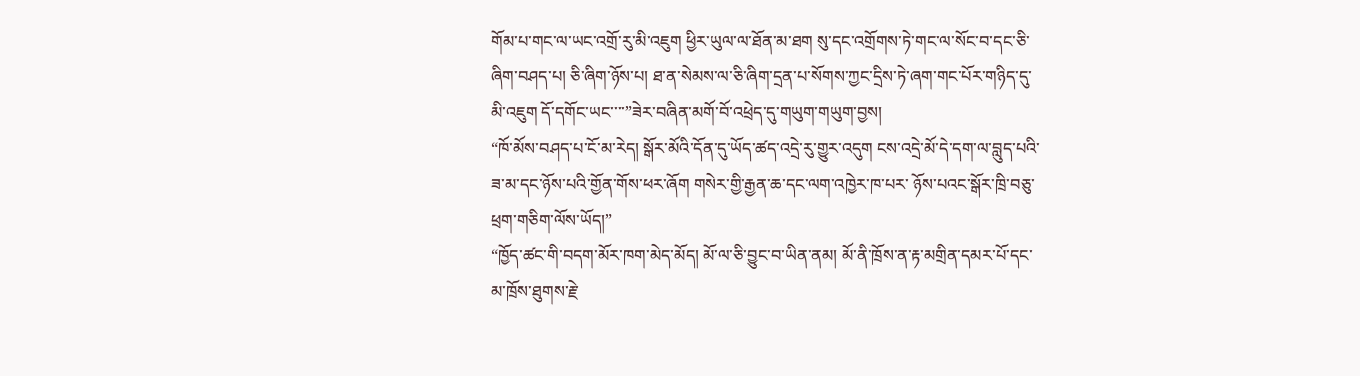གོམ་པ་གང་ལ་ཡང་འགྲོ་རུ་མི་འཇུག ཕྱིར་ཡུལ་ལ་ཐོན་མ་ཐག སུ་དང་འགྲོགས་ཏེ་གང་ལ་སོང་བ་དང་ཅི་ཞིག་བཤད་པ། ཅི་ཞིག་ཉོས་པ། ཐ་ན་སེམས་ལ་ཅི་ཞིག་དྲན་པ་སོགས་ཀྱང་དྲིས་ཏེ་ཞག་གང་པོར་གཉིད་དུ་མི་འཇུག དོ་དགོང་ཡང་་་་”ཟེར་བཞིན་མགོ་བོ་འཕྲེད་དུ་གཡུག་གཡུག་བྱས།
“ཁོ་མོས་བཤད་པ་ངོ་མ་རེད། སྒོར་མོའི་དོན་དུ་ཡོད་ཚད་འདྲེ་རུ་གྱུར་འདུག ངས་འདྲེ་མོ་དེ་དག་ལ་བླུད་པའི་ཟ་མ་དང་ཉོས་པའི་གྱོན་གོས་ཕར་ཞོག གསེར་གྱི་རྒྱན་ཆ་དང་ལག་འཁྱེར་ཁ་པར་ ཉོས་པའང་སྒོར་ཁྲི་བཅུ་ཕྲག་གཅིག་ལོས་ཡོད།”
“ཁྱོད་ཚང་གི་བདག་མོར་ཁག་མེད་མོད། མོ་ལ་ཅི་བྱུང་བ་ཡིན་ནམ། མོ་ནི་ཁྲོས་ན་རྟ་མགྲིན་དམར་པོ་དང་མ་ཁྲོས་ཐུགས་རྗེ་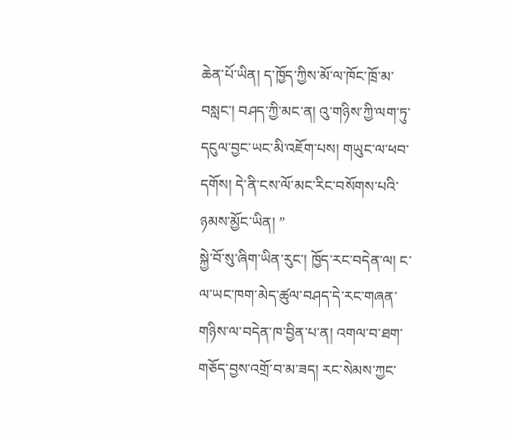ཆེན་པོ་ཡིན། ད་ཁྱོད་ཀྱིས་མོ་ལ་ཁོང་ཁྲོ་མ་བསླང་། བཤད་ཀྱི་མང་ན། འུ་གཉིས་ཀྱི་ལག་ཏུ་དངུལ་བྱང་ཡང་མི་འཇོག་པས། གཡུང་ལ་ཕབ་དགོས། དེ་ནི་ངས་ལོ་མང་རིང་བསོགས་པའི་ཉམས་མྱོང་ཡིན། ”
སྐྱེ་བོ་སུ་ཞིག་ཡིན་རུང་། ཁྱོད་རང་བདེན་ལ། ང་ལ་ཡང་ཁག་མེད་ཚུལ་བཤད་དེ་རང་གཞན་གཉིས་ལ་བདེན་ཁ་བྱིན་པ་ན། འགལ་བ་ཐག་གཅོད་བྱས་འགྲོ་བ་མ་ཟད། རང་སེམས་ཀྱང་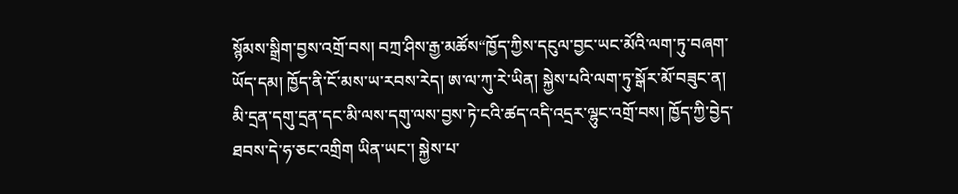སྙོམས་སྒྲིག་བྱས་འགྲོ་བས། བཀྲ་ཤིས་རྒྱ་མཚོས“ཁྱོད་ཀྱིས་དངུལ་བྱང་ཡང་མོའི་ལག་ཏུ་བཞག་ཡོད་དམ། ཁྱོད་ནི་ངོ་མས་ཡ་རབས་རེད། ཨ་ལ་ཀུ་རེ་ཡིན། སྐྱེས་པའི་ལག་ཏུ་སྒོར་མོ་བཟུང་ན། མི་དྲན་དགུ་དྲན་དང་མི་ལས་དགུ་ལས་བྱས་ཏེ་ངའི་ཚད་འདི་འདྲར་ལྷུང་འགྲོ་བས། ཁྱོད་ཀྱི་བྱེད་ཐབས་དེ་ཧ་ཅང་འགྲིག ཡིན་ཡང་། སྐྱེས་པ་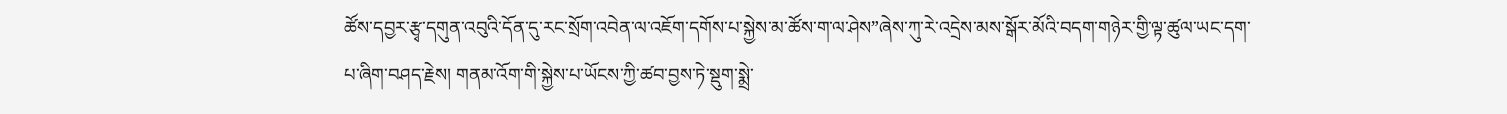ཚོས་དབྱར་རྩྭ་དགུན་འབུའི་དོན་དུ་རང་སྲོག་འབེན་ལ་འཇོག་དགོས་པ་སྐྱེས་མ་ཚོས་ག་ལ་ཤེས”ཞེས་ཀུ་རེ་འདྲེས་མས་སྒོར་མོའི་བདག་གཉེར་གྱི་ལྟ་ཚུལ་ཡང་དག་པ་ཞིག་བཤད་རྗེས། གནམ་འོག་གི་སྐྱེས་པ་ཡོངས་ཀྱི་ཚབ་བྱས་ཏེ་སྡུག་སྨྲེ་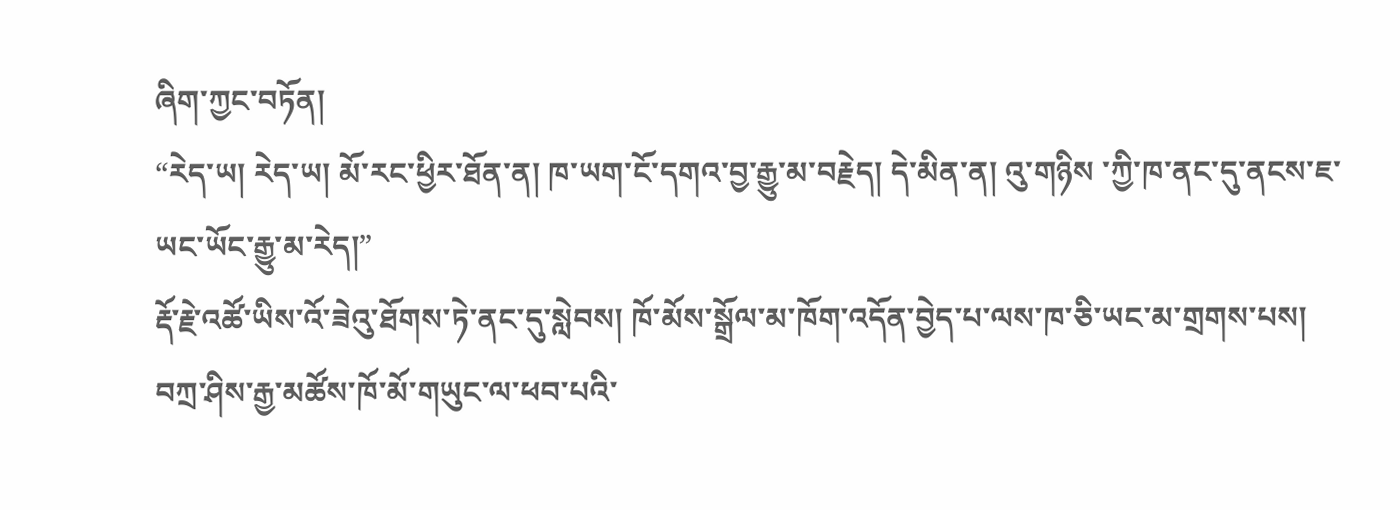ཞིག་ཀྱང་བཏོན།
“རེད་ཡ། རེད་ཡ། མོ་རང་ཕྱིར་ཐོན་ན། ཁ་ཡག་ངོ་དགའ་བྱ་རྒྱུ་མ་བརྗེད། དེ་མིན་ན། འུ་གཉིས ་ཀྱི་ཁ་ནང་དུ་ནངས་ཇ་ཡང་ཡོང་རྒྱུ་མ་རེད།”
རྡོ་རྗེ་འཚོ་ཡིས་འོ་ཟེའུ་ཐོགས་ཏེ་ནང་དུ་སླེབས། ཁོ་མོས་སྒྲོལ་མ་ཁོག་འདོན་བྱེད་པ་ལས་ཁ་ཅི་ཡང་མ་གྲགས་པས། བཀྲ་ཤིས་རྒྱ་མཚོས་ཁོ་མོ་གཡུང་ལ་ཕབ་པའི་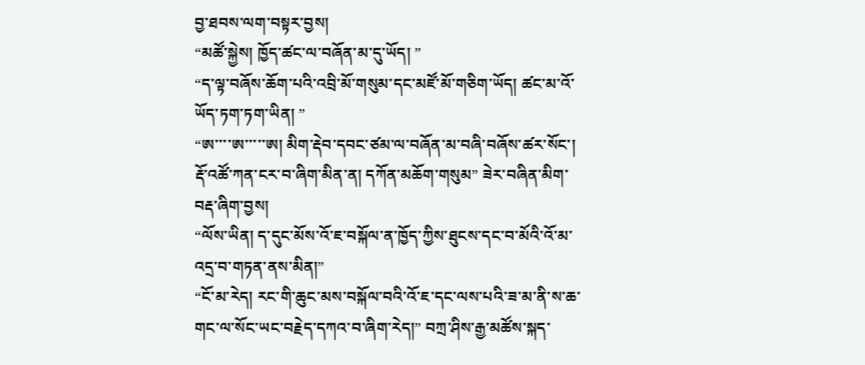བྱ་ཐབས་ལག་བསྟར་བྱས།
“མཚོ་སྐྱེས། ཁྱོད་ཚང་ལ་བཞོན་མ་དུ་ཡོད། ”
“ད་ལྟ་བཞོས་ཆོག་པའི་འབྲི་མོ་གསུམ་དང་མཛོ་མོ་གཅིག་ཡོད། ཚང་མ་འོ་ཡོད་ཏག་ཏག་ཡིན། ”
“ཨ་་་་ཨ་་་་་ཨ། མིག་རྡེབ་དབང་ཙམ་ལ་བཞོན་མ་བཞི་བཞོས་ཚར་སོང་། རྡོ་འཚོ་ཀན་ངར་བ་ཞིག་མིན་ན། དཀོན་མཆོག་གསུམ” ཟེར་བཞིན་མིག་བརྡ་ཞིག་བྱས།
“ལོས་ཡིན། ད་དུང་མོས་འོ་ཇ་བསྐོལ་ན་ཁྱོད་ཀྱིས་ཐུངས་དང་བ་མོའི་འོ་མ་འདྲ་བ་གཏན་ནས་མིན།”
“ངོ་མ་རེད། རང་གི་ཆུང་མས་བསྐོལ་བའི་འོ་ཇ་དང་ལས་པའི་ཟ་མ་ནི་ས་ཆ་གང་ལ་སོང་ཡང་བརྗེད་དཀའ་བ་ཞིག་རེད།” བཀྲ་ཤིས་རྒྱ་མཚོས་སྐད་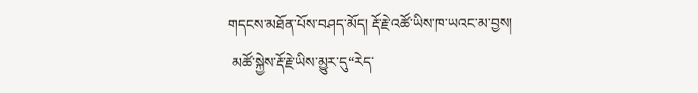གདངས་མཐོན་པོས་བཤད་མོད། རྡོ་རྗེ་འཚོ་ཡིས་ཁ་ཡའང་མ་བྱས།
 མཚོ་སྐྱེས་རྡོ་རྗེ་ཡིས་མྱུར་དུ“རེད་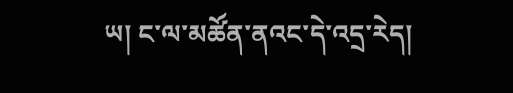ཡ། ང་ལ་མཚོན་ནའང་དེ་འདྲ་རེད།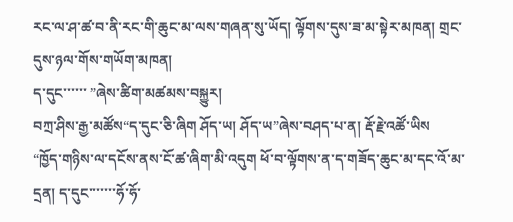རང་ལ་ཤ་ཚ་བ་ནི་རང་གི་ཆུང་མ་ལས་གཞན་སུ་ཡོད། ལྟོགས་དུས་ཟ་མ་སྟེར་མཁན། གྲང་དུས་ཉལ་གོས་གཡོག་མཁན།
ད་དུང་་་་་་ ”ཞེས་ཚིག་མཚམས་བསྐྱུར།
བཀྲ་ཤིས་རྒྱ་མཚོས“ད་དུང་ཅི་ཞིག ཤོད་ཡ། ཤོད་ཡ”ཞེས་བཤད་པ་ན། རྡོ་རྗེ་འཚོ་ཡིས
“ཁྱོད་གཉིས་ལ་དངོས་ནས་ངོ་ཚ་ཞིག་མི་འདུག ཕོ་བ་ལྟོགས་ན་ད་གཟོད་ཆུང་མ་དང་འོ་མ་དྲན། ད་དུང་་་་་་་ཧོ་ཧོ་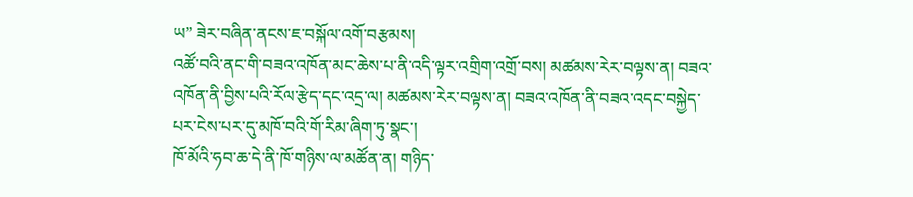ཡ” ཟེར་བཞིན་ནངས་ཇ་བསྐོལ་འགོ་བརྩམས།
འཚོ་བའི་ནང་གི་བཟའ་འཁོན་མང་ཆེས་པ་ནི་འདི་ལྟར་འགྲིག་འགྲོ་བས། མཚམས་རེར་བལྟས་ན། བཟའ་འཁོན་ནི་བྱིས་པའི་རོལ་རྩེད་དང་འདྲ་ལ། མཚམས་རེར་བལྟས་ན། བཟའ་འཁོན་ནི་བཟའ་འདང་བསྐྱེད་པར་ངེས་པར་དུ་མཁོ་བའི་གོ་རིམ་ཞིག་ཏུ་སྣང་།
ཁོ་མོའི་ཧབ་ཆ་དེ་ནི་ཁོ་གཉིས་ལ་མཚོན་ན། གཉིད་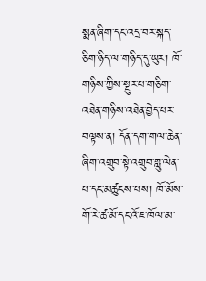སྨན་ཞིག་དང་འདྲ་བར་སྐད་ཅིག་ཉིད་ལ་གཉིད་དུ་ཡུར། ཁོ་གཉིས་ཀྱིས་སྔུར་པ་གཅིག་འཐེན་གཉིས་འཐེན་བྱེད་པར་བལྟས་ན། དོན་དག་གལ་ཆེན་ཞིག་འགྲུབ་སྟེ་འགྲུབ་གླུ་ལེན་པ་དང་མཚུངས་པས། ཁོ་མོས་གོ་རེ་ཚ་མོ་དང་འོ་ཇ་ཁོལ་མ་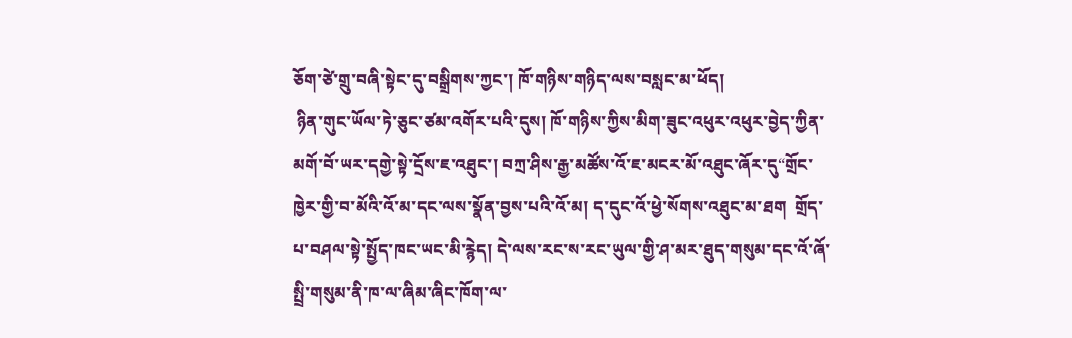ཅོག་ཙེ་གྲུ་བཞི་སྟེང་དུ་བསྒྲིགས་ཀྱང་། ཁོ་གཉིས་གཉིད་ལས་བསླང་མ་ཕོད།
 ཉིན་གུང་ཡོལ་ཏེ་ཅུང་ཙམ་འགོར་པའི་དུས། ཁོ་གཉིས་ཀྱིས་མིག་ཟུང་འཕུར་འཕུར་བྱེད་ཀྱིན་མགོ་བོ་ཡར་དགྱེ་སྟེ་དྲོས་ཇ་འཐུང་། བཀྲ་ཤིས་རྒྱ་མཚོས་འོ་ཇ་མངར་མོ་འཐུང་ཞོར་དུ“གྲོང་ཁྱེར་གྱི་བ་མོའི་འོ་མ་དང་ལས་སྣོན་བྱས་པའི་འོ་མ། ད་དུང་འོ་ཕྱེ་སོགས་འཐུང་མ་ཐག  གྲོད་པ་བཤལ་སྟེ་སྤྱོད་ཁང་ཡང་མི་རྙེད། དེ་ལས་རང་ས་རང་ཡུལ་གྱི་ཤ་མར་ཐུད་གསུམ་དང་འོ་ཞོ་སྤྲི་གསུམ་ནི་ཁ་ལ་ཞིམ་ཞིང་ཁོག་ལ་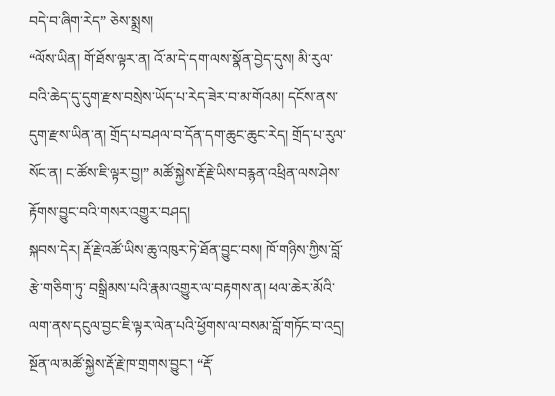བདེ་བ་ཞིག་རེད” ཅེས་སྨྲས།
“ལོས་ཡིན། གོ་ཐོས་ལྟར་ན། འོ་མ་དེ་དག་ལས་སྣོན་བྱེད་དུས། མི་རུལ་བའི་ཆེད་དུ་དུག་རྫས་བསྲེས་ཡོད་པ་རེད་ཟེར་བ་མ་གོའམ། དངོས་ནས་དུག་རྫས་ཡིན་ན། གྲོད་པ་བཤལ་བ་དོན་དག་ཆུང་ཆུང་རེད། གྲོད་པ་རུལ་སོང་ན། ང་ཚོས་ཇི་ལྟར་བྱ།” མཚོ་སྐྱེས་རྡོ་རྗེ་ཡིས་བརྙན་འཕྲིན་ལས་ཤེས་རྟོགས་བྱུང་བའི་གསར་འགྱུར་བཤད།
སྐབས་དེར། རྡོ་རྗེ་འཚོ་ཡིས་ཆུ་འཁུར་ཏེ་ཐོན་བྱུང་བས། ཁོ་གཉིས་ཀྱིས་བློ་རྩེ་གཅིག་ཏུ་ བསྒྲིམས་པའི་རྣམ་འགྱུར་ལ་བརྟགས་ན། ཕལ་ཆེར་མོའི་ལག་ནས་དངུལ་བྱང་ཇི་ལྟར་ལེན་པའི་ཕྱོགས་ལ་བསམ་བློ་གཏོང་བ་འདྲ། སྔོན་ལ་མཚོ་སྐྱེས་རྡོ་རྗེ་ཁ་གྲགས་བྱུང་། “རྡོ་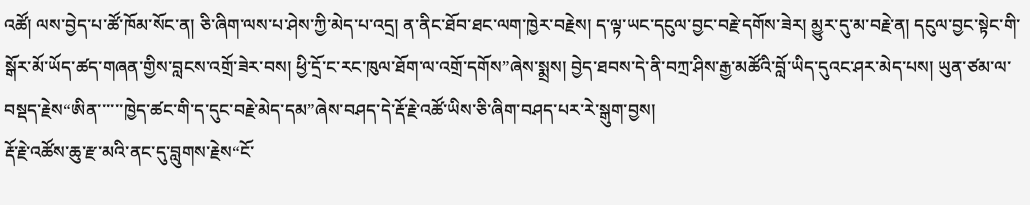འཚོ། ལས་བྱེད་པ་ཚོ་ཁོམ་སོང་ན། ཅི་ཞིག་ལས་པ་ཤེས་ཀྱི་མེད་པ་འདྲ། ན་ནིང་ཐོབ་ཐང་ལག་ཁྱེར་བརྗེས། ད་ལྟ་ཡང་དངུལ་བྱང་བརྗེ་དགོས་ཟེར། མྱུར་དུ་མ་བརྗེ་ན། དངུལ་བྱང་སྟེང་གི་སྒོར་མོ་ཡོད་ཚད་གཞན་གྱིས་བླངས་འགྲོ་ཟེར་བས། ཕྱི་དྲོ་ང་རང་ཁུལ་ཐོག་ལ་འགྲོ་དགོས”ཞེས་སྨྲས། བྱེད་ཐབས་དེ་ནི་བཀྲ་ཤིས་རྒྱ་མཚོའི་བློ་ཡིད་དུའང་ཤར་མེད་པས། ཡུན་ཙམ་ལ་བསྡད་རྗེས“ཨིན་་་་་་ཁྱེད་ཚང་གི་ད་དུང་བརྗེ་མེད་དམ”ཞེས་བཤད་དེ་རྡོ་རྗེ་འཚོ་ཡིས་ཅི་ཞིག་བཤད་པར་རེ་སྒུག་བྱས།
རྡོ་རྗེ་འཚོས་ཆུ་རྫ་མའི་ནང་དུ་བླུགས་རྗེས“ངོ་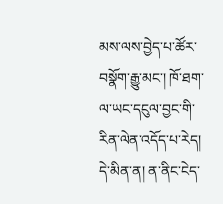མས་ལས་བྱེད་པ་ཚོར་བསྣོག་རྒྱུ་མང་། ཁོ་ཐག་ལ་ཡང་དངུལ་བྱང་གི་རིན་ལེན་འདོད་པ་རེད། དེ་མིན་ན། ན་ནིང་ངེད་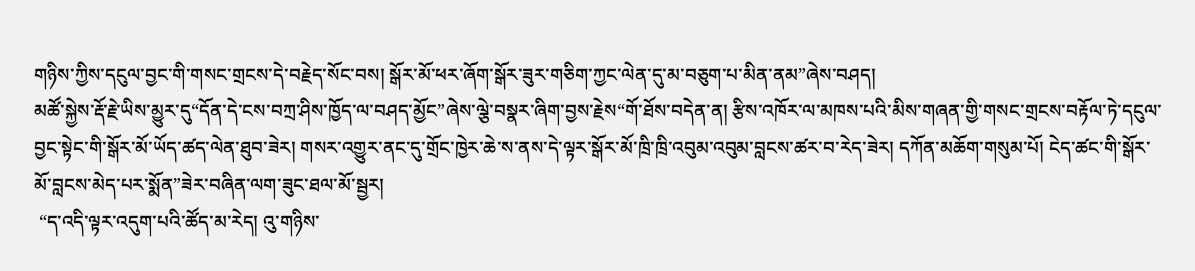གཉིས་ཀྱིས་དངུལ་བྱང་གི་གསང་གྲངས་དེ་བརྗེད་སོང་བས། སྒོར་མོ་ཕར་ཞོག་སྒོར་ཟུར་གཅིག་ཀྱང་ལེན་དུ་མ་བཅུག་པ་མིན་ནམ”ཞེས་བཤད།
མཚོ་སྐྱེས་རྡོ་རྗེ་ཡིས་མྱུར་དུ“དོན་དེ་ངས་བཀྲ་ཤིས་ཁྱོད་ལ་བཤད་མྱོང”ཞེས་ལྕེ་བསྣར་ཞིག་བྱས་རྗེས“གོ་ཐོས་བདེན་ན། རྩིས་འཁོར་ལ་མཁས་པའི་མིས་གཞན་གྱི་གསང་གྲངས་བརྟོལ་ཏེ་དངུལ་བྱང་སྟེང་གི་སྒོར་མོ་ཡོད་ཚད་ལེན་ཐུབ་ཟེར། གསར་འགྱུར་ནང་དུ་གྲོང་ཁྱེར་ཆེ་ས་ནས་དེ་ལྟར་སྒོར་མོ་ཁྲི་ཁྲི་འབུམ་འབུམ་བླངས་ཚར་བ་རེད་ཟེར། དཀོན་མཆོག་གསུམ་པོ། ངེད་ཚང་གི་སྒོར་མོ་བླངས་མེད་པར་སྨོན”ཟེར་བཞིན་ལག་ཟུང་ཐལ་མོ་སྦྱར།
 “ད་འདི་ལྟར་འདུག་པའི་ཚོད་མ་རེད། འུ་གཉིས་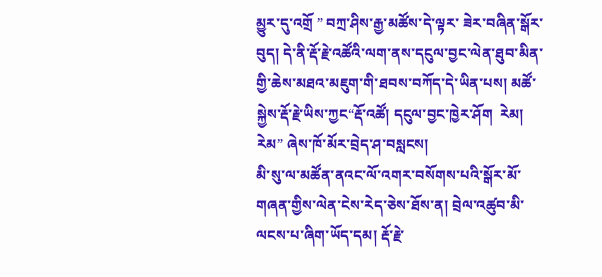མྱུར་དུ་འགྲོ ” བཀྲ་ཤིས་རྒྱ་མཚོས་དེ་ལྟར་ ཟེར་བཞིན་སྒོར་བུད། དེ་ནི་རྡོ་རྗེ་འཚོའི་ལག་ནས་དངུལ་བྱང་ལེན་ཐུབ་མིན་གྱི་ཆེས་མཐའ་མཇུག་གི་ཐབས་བཀོད་དེ་ཡིན་པས། མཚོ་སྐྱེས་རྡོ་རྗེ་ཡིས་ཀྱང“རྡོ་འཚོ། དངུལ་བྱང་ཁྱེར་ཤོག  རེམ། རེམ” ཞེས་ཁོ་མོར་བྲེད་ཤ་བསླངས།
མི་སུ་ལ་མཚོན་ནའང་ལོ་འགར་བསོགས་པའི་སྒོར་མོ་གཞན་གྱིས་ལེན་ངེས་རེད་ཅེས་ཐོས་ན། བྲེལ་འཚུབ་མི་ལངས་པ་ཞིག་ཡོད་དམ། རྡོ་རྗེ་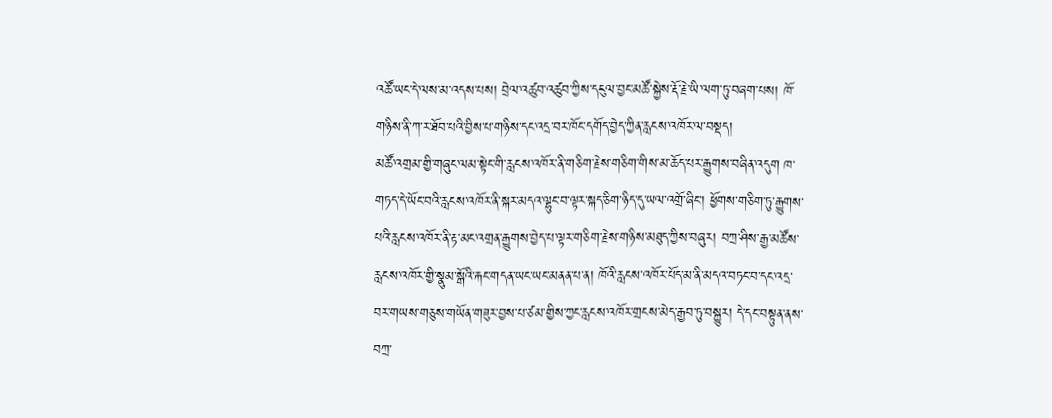འཚོ་ཡང་དེ་ལས་མ་འདས་པས། བྲེལ་འཚུབ་འཚུབ་ཀྱིས་དངུལ་བྱང་མཚོ་སྐྱེས་རྡོ་རྗེ་ཡི་ལག་ཏུ་བཞག་པས། ཁོ་གཉིས་ནི་ཀ་ར་ཐོབ་པའི་བྱིས་པ་གཉིས་དང་འདྲ་བར་ཁོང་དགོད་བྱེད་ཀྱིན་རླངས་འཁོར་ལ་བསྡད།
མཚོ་འགྲམ་གྱི་གཞུང་ལམ་སྟེང་གི་རླངས་འཁོར་ནི་གཅིག་རྗེས་གཅིག་གིས་མ་ཆོད་པར་རྒྱུགས་བཞིན་འདུག ཁ་གཏད་དེ་ཡོང་བའི་རླངས་འཁོར་ནི་སྐར་མདའ་ལྷུང་བ་ལྟར་སྐད་ཅིག་ཉིད་དུ་ཡལ་འགྲོ་ཞིང་། ཕྱོགས་གཅིག་ཏུ་རྒྱུགས་པའི་རླངས་འཁོར་ནི་རྟ་མང་འགྲན་རྒྱུགས་བྱེད་པ་ལྟར་གཅིག་རྗེས་གཉིས་མཐུད་ཀྱིས་བཞུར། བཀྲ་ཤིས་རྒྱ་མཚོས་རླངས་འཁོར་གྱི་སྣུམ་སྒོའི་རྐང་གདན་ཡང་ཡང་མནན་པ་ན། ཁོའི་རླངས་འཁོར་པོད་མ་ནི་མདའ་བཏང་བ་དང་འདྲ་བར་གཡས་གཅུས་གཡོན་གཟུར་བྱས་པ་ཙམ་གྱིས་ཀྱང་རླངས་འཁོར་གྲངས་མེད་རྒྱབ་ཏུ་བསྐྱུར། དེ་དང་བསྟུན་ནས་བཀྲ་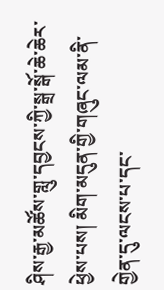ཤིས་རྒྱ་མཚོས་གླུ་དབྱངས་ཀྱི་སྒྲ་སྒོ་ཆེ་ཆེར་ཕྱེས་པས། མིག་མདུན་གྱི་གཞུང་ལམ་ནི་གྱེན་དུ་ལངས་པ་དང་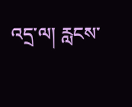འདྲ་ལ། རླངས་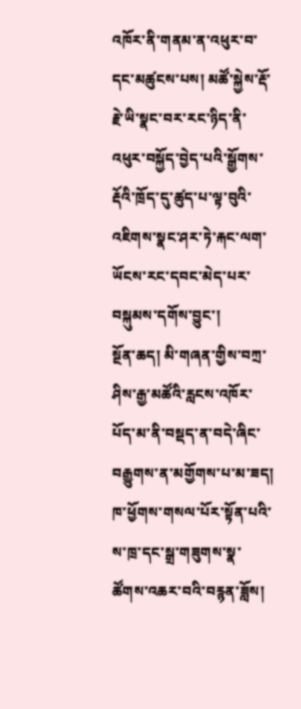འཁོར་ནི་གནམ་ན་འཕུར་བ་དང་མཚུངས་པས། མཚོ་སྐྱེས་རྡོ་རྗེ་ཡི་སྣང་བར་རང་ཉིད་ནི་འཕུར་བསྐྱོད་བྱེད་པའི་སྒྱོགས་རྡོའི་ཁྲོད་དུ་ཚུད་པ་ལྟ་བུའི་འཇིགས་སྣང་ཤར་ཏེ་རྐང་ལག་ཡོངས་རང་དབང་མེད་པར་བསྐུམས་དགོས་བྱུང་།
སྔོན་ཆད། མི་གཞན་གྱིས་བཀྲ་ཤིས་རྒྱ་མཚོའི་རླངས་འཁོར་པོད་མ་ནི་བསྡད་ན་བདེ་ཞིང་བརྒྱུགས་ན་མགྱོགས་པ་མ་ཟད། ཁ་ཕྱོགས་གསལ་པོར་སྟོན་པའི་ས་ཁྲ་དང་སྒྲ་གཟུགས་སྣ་ཚོགས་འཆར་བའི་བརྙན་ཟློས།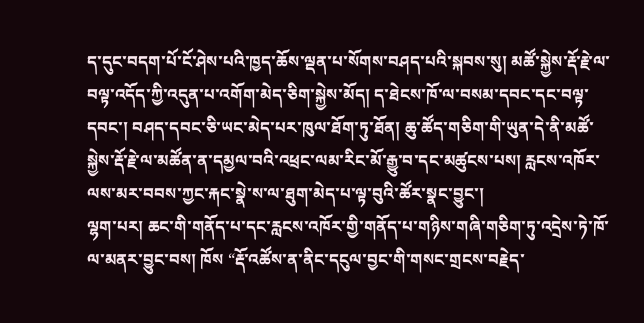ད་དུང་བདག་པོ་ངོ་ཤེས་པའི་ཁྱད་ཆོས་ལྡན་པ་སོགས་བཤད་པའི་སྐབས་སུ། མཚོ་སྐྱེས་རྡོ་རྗེ་ལ་བལྟ་འདོད་ཀྱི་འདུན་པ་འགོག་མེད་ཅིག་སྐྱེས་མོད། ད་ཐེངས་ཁོ་ལ་བསམ་དབང་དང་བལྟ་དབང་། བཤད་དབང་ཅི་ཡང་མེད་པར་ཁུལ་ཐོག་ཏུ་ཐོན། ཆུ་ཚོད་གཅིག་གི་ཡུན་དེ་ནི་མཚོ་སྐྱེས་རྡོ་རྗེ་ལ་མཚོན་ན་དམྱལ་བའི་འཕྲང་ལམ་རིང་མོ་རྒྱུ་བ་དང་མཚུངས་པས། རླངས་འཁོར་ལས་མར་བབས་ཀྱང་རྐང་སྣེ་ས་ལ་ཐུག་མེད་པ་ལྟ་བུའི་ཚོར་སྣང་བྱུང་།
ལྷག་པར། ཆང་གི་གནོད་པ་དང་རླངས་འཁོར་གྱི་གནོད་པ་གཉིས་གཞི་གཅིག་ཏུ་འདྲེས་ཏེ་ཁོ་ལ་མནར་བྱུང་བས། ཁོས “རྡོ་འཚོས་ན་ནིང་དངུལ་བྱང་གི་གསང་གྲངས་བརྗེད་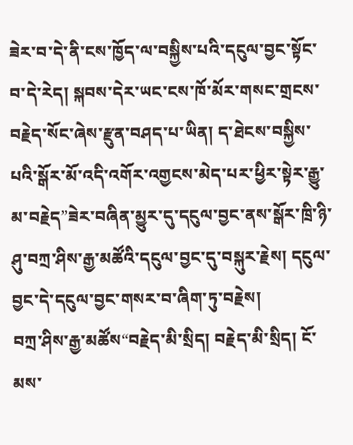ཟེར་བ་དེ་ནི་ངས་ཁྱོད་ལ་བསྐྱིས་པའི་དངུལ་བྱང་སྟོང་བ་དེ་རེད། སྐབས་དེར་ཡང་ངས་ཁོ་མོར་གསང་གྲངས་བརྗེད་སོང་ཞེས་རྫུན་བཤད་པ་ཡིན། ད་ཐེངས་བསྐྱིས་པའི་སྒོར་མོ་འདི་འགོར་འགྱངས་མེད་པར་ཕྱིར་སྟེར་རྒྱུ་མ་བརྗེད”ཟེར་བཞིན་མྱུར་དུ་དངུལ་བྱང་ནས་སྒོར་ཁྲི་ཉི་ཤུ་བཀྲ་ཤིས་རྒྱ་མཚོའི་དངུལ་བྱང་དུ་བསྐུར་རྗེས། དངུལ་བྱང་དེ་དངུལ་བྱང་གསར་བ་ཞིག་ཏུ་བརྗེས།
བཀྲ་ཤིས་རྒྱ་མཚོས“བརྗེད་མི་སྲིད། བརྗེད་མི་སྲིད། ངོ་མས་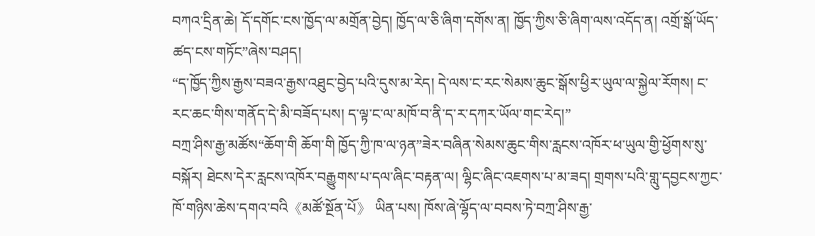བཀའ་དྲིན་ཆེ། དོ་དགོང་ངས་ཁྱོད་ལ་མགྲོན་བྱེད། ཁྱོད་ལ་ཅི་ཞིག་དགོས་ན། ཁྱོད་ཀྱིས་ཅི་ཞིག་ལས་འདོད་ན། འགྲོ་སྒོ་ཡོད་ཚད་ངས་གཏོང”ཞེས་བཤད།
“ད་ཁྱོད་ཀྱིས་རྒྱས་བཟའ་རྒྱས་འཐུང་བྱེད་པའི་དུས་མ་རེད། དེ་ལས་ང་རང་སེམས་ཆུང་སྒོས་ཕྱིར་ཡུལ་ལ་སྐྱེལ་རོགས། ང་རང་ཆང་གིས་གནོད་དེ་མི་བཟོད་པས། ད་ལྟ་ང་ལ་མཁོ་བ་ནི་ད་ར་དཀར་ཡོལ་གང་རེད།”
བཀྲ་ཤིས་རྒྱ་མཚོས“ཆོག་གི ཆོག་གི ཁྱོད་ཀྱི་ཁ་ལ་ཉན”ཟེར་བཞིན་སེམས་ཆུང་གིས་རླངས་འཁོར་ཕ་ཡུལ་གྱི་ཕྱོགས་སུ་བསྐོར། ཐེངས་དེར་རླངས་འཁོར་བརྒྱུགས་པ་དལ་ཞིང་བརྟན་ལ། ལྷིང་ཞིང་འཇགས་པ་མ་ཟད། གྲགས་པའི་གླུ་དབྱངས་ཀྱང་ཁོ་གཉིས་ཆེས་དགའ་བའི《མཚོ་སྔོན་པོ》 ཡིན་པས། ཁོས་ཞེ་ལྷོད་ལ་བབས་ཏེ་བཀྲ་ཤིས་རྒྱ་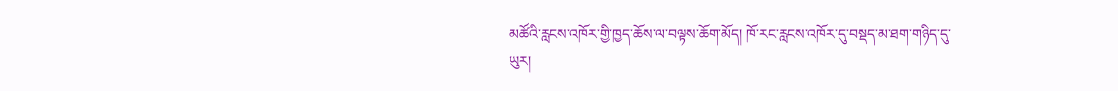མཚོའི་རླངས་འཁོར་གྱི་ཁྱད་ཆོས་ལ་བལྟས་ཆོག་མོད། ཁོ་རང་རླངས་འཁོར་དུ་བསྡད་མ་ཐག་གཉིད་དུ་ཡུར།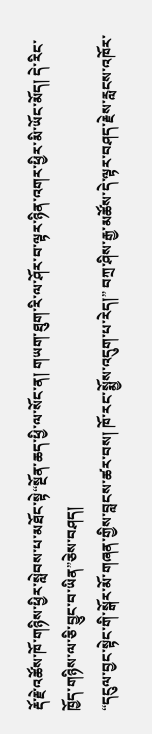རྡོ་རྗེ་འཚོས་ཁོ་གཉིས་ཕྱིར་སླེབས་པ་མཐོང་སྟེ“སྔོན་ཆད་ཕྱི་ལ་སོང་ན། གཡག་ཐུག་རི་ལ་ཤོར་བ་ལྟར་ཉིན་འགར་ཕྱིར་མི་ཡོང་མོད། དེ་རིང་ཁྱོད་གཉིས་ལ་ཅི་བྱུང་བ་ཡིན”ཅེས་བཤད།
“དངུལ་བྱང་སྟེང་གི་སྒོར་མོ་གཞན་གྱིས་བླངས་ཚར་བས། ཁོ་རང་སྨྱོས་འདུག་པ་རེད།” བཀྲ་ཤིས་རྒྱ་མཚོས་དེ་ལྟར་བཤད་རྗེས་རླངས་འཁོར་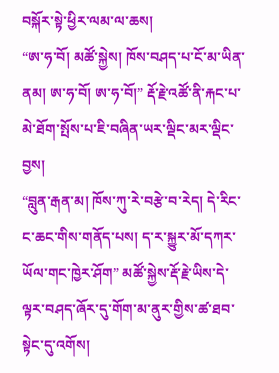བསྐོར་སྟེ་ཕྱིར་ལམ་ལ་ཆས།
“ཨ་ཧ་བོ། མཚོ་སྐྱེས། ཁོས་བཤད་པ་ངོ་མ་ཡིན་ནམ། ཨ་ཧ་བོ། ཨ་ཧ་བོ།” རྡོ་རྗེ་འཚོ་ནི་རྐང་པ་མེ་ཐོག་སྤོས་པ་ཇི་བཞིན་ཡར་ལྡིང་མར་ལྡིང་བྱས།
“བླུན་རྒན་མ། ཁོས་ཀུ་རེ་བརྩེ་བ་རེད། དེ་རིང་ང་ཆང་གིས་གནོད་པས། ད་ར་སྐྱུར་མོ་དཀར་ཡོལ་གང་ཁྱེར་ཤོག” མཚོ་སྐྱེས་རྡོ་རྗེ་ཡིས་དེ་ལྟར་བཤད་ཞོར་དུ་གོག་མ་ནུར་གྱིས་ཚ་ཐབ་སྟེང་དུ་འགོས།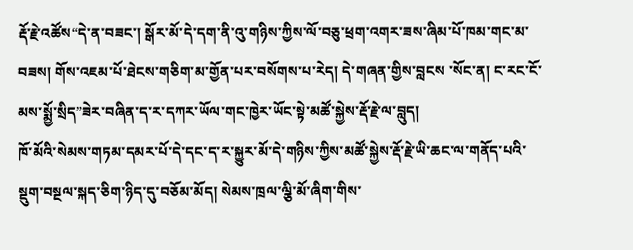རྡོ་རྗེ་འཚོས“དེ་ན་བཟང་། སྒོར་མོ་དེ་དག་ནི་འུ་གཉིས་ཀྱིས་ལོ་བཅུ་ཕྲག་འགར་ཟས་ཞིམ་པོ་ཁམ་གང་མ་བཟས། གོས་འཇམ་པོ་ཐེངས་གཅིག་མ་གྱོན་པར་བསོགས་པ་རེད། དེ་གཞན་གྱིས་བླངས ་སོང་ན། ང་རང་ངོ་མས་སྨྱོ་སྲིད”ཟེར་བཞིན་ད་ར་དཀར་ཡོལ་གང་ཁྱེར་ཡོང་སྟེ་མཚོ་སྐྱེས་རྡོ་རྗེ་ལ་བླུད།
ཁོ་མོའི་སེམས་གཏམ་དམར་པོ་དེ་དང་ད་ར་སྐྱུར་མོ་དེ་གཉིས་ཀྱིས་མཚོ་སྐྱེས་རྡོ་རྗེ་ཡི་ཆང་ལ་གནོད་པའི་སྡུག་བསྔལ་སྐད་ཅིག་ཉིད་དུ་བཅོམ་མོད། སེམས་ཁྲལ་ལྕི་མོ་ཞིག་གིས་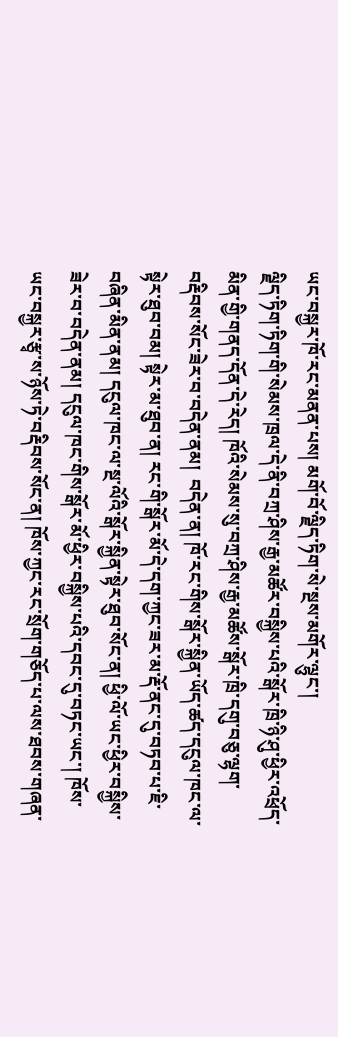ཡང་བསྐྱར་ཁོ་རང་མནན་པས། མགོ་བོ་ལྗིད་ཏིག་སེ་སྔས་མགོར་ལྷུང་།
ལྗིད་ཏིག་ཏིག་གི་སེམས་ཁྲལ་དེ་ནི་བཀྲ་ཤིས་རྒྱ་མཚོར་བསྐྱིས་པའི་སྒོར་ཁྲི་ཉི་ཤུ་ཕྱིར་འཕྲོད་མིན་གྱི་གནད་དོན་དེ་རེད། ཁོའི་སེམས་སུ་བཀྲ་ཤིས་རྒྱ་མཚོས་སྒོར་ཁྲི་དགུ་བཅུ་ལྷག་བརྡིབས་སོང་ཟེར་བ་བདེན་ནམ།  བདེན་ན། ཁོ་རང་གིས་སྒོར་སྐྱིན་ཡོད་ཚད་དངུལ་ཁང་ལ་སྟེར་ཐུབ་བམ། སྟེར་མ་ཐུབ་ན། རང་གི་སྒོར་མོ་དེ་དག་ཀྱང་ཟར་མ་རྡོ་ནང་དུ་བཏབ་པ་ཇི་བཞིན་མིན་ནམ། དངུལ་ཁང་ལ་སྔ་ལོའི་སྒོར་སྐྱིན་སྟེར་ཐུབ་སོང་ན། ཕྱི་ལོ་ཡང་ཕྱིར་བསྐྱིས་ཟེར་བ་བདེན་ནམ། དངུལ་ཁང་གིས་སྒོར་མོ་ཕྱིར་བསྐྱིས་པའི་དབང་དུ་བཏང་ཡང་། ཁོས་ཡང་བསྐྱར་རྩྭ་ས་ཉོས་ཏེ་བརྡིབས་སོང་ན། ཁོས་ཀྱང་རང་སྲོག་གཅོད་པ་ལས་ཐབས་གཞན་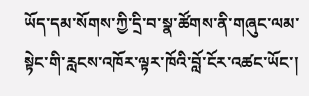ཡོད་དམ་སོགས་ཀྱི་དྲི་བ་སྣ་ཚོགས་ནི་གཞུང་ལམ་སྟེང་གི་རླངས་འཁོར་ལྟར་ཁོའི་བློ་ངོར་འཚང་ཡོང་།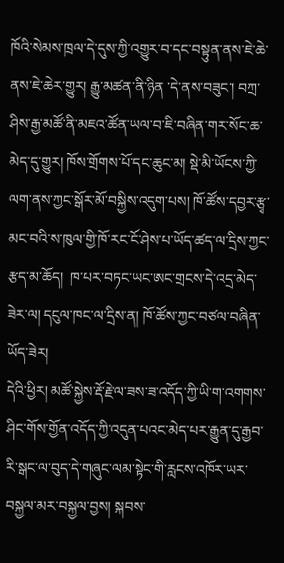ཁོའི་སེམས་ཁྲལ་དེ་དུས་ཀྱི་འགྱུར་བ་དང་བསྟུན་ནས་ཇེ་ཆེ་ནས་ཇེ་ཆེར་གྱུར། རྒྱུ་མཚན་ནི་ཉིན ་དེ་ནས་བཟུང་། བཀྲ་ཤིས་རྒྱ་མཚོ་ནི་མཇའ་ཚོན་ཡལ་བ་ཇི་བཞིན་གར་སོང་ཆ་མེད་དུ་གྱུར། ཁོས་གྲོགས་པོ་དང་ཆུང་མ། སྡེ་མི་ཡོངས་ཀྱི་ལག་ནས་ཀྱང་སྒོར་མོ་བསྐྱིས་འདུག་པས། ཁོ་ཚོས་དབྱར་རྩྭ་མང་བའི་ས་ཁུལ་གྱི་ཁོ་རང་ངོ་ཤེས་པ་ཡོད་ཚད་ལ་དྲིས་ཀྱང་རྩད་མ་ཆོད།  ཁ་པར་བཏང་ཡང་ཨང་གྲངས་དེ་འདྲ་མེད་ཟེར་ལ། དངུལ་ཁང་ལ་དྲིས་ན། ཁོ་ཚོས་ཀྱང་བཙལ་བཞིན་ཡོད་ཟེར།
དེའི་ཕྱིར། མཚོ་སྐྱེས་རྡོ་རྗེ་ལ་ཟས་ཟ་འདོད་ཀྱི་ཡི་ག་འགགས་ཤིང་གོས་གྱོན་འདོད་ཀྱི་འདུན་པའང་མེད་པར་རྒྱུན་དུ་རྒྱབ་རི་སྒང་ལ་བུད་དེ་གཞུང་ལམ་སྟེང་གི་རླངས་འཁོར་ཡར་བསྐྱལ་མར་བསྐྱལ་བྱས། སྐབས་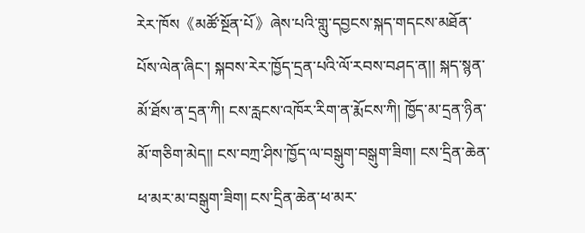རེར་ཁོས《མཚོ་སྔོན་པོ》ཞེས་པའི་གླུ་དབྱངས་སྐད་གདངས་མཐོན་པོས་ལེན་ཞིང་། སྐབས་རེར་ཁྱོད་དྲན་པའི་ལོ་རབས་བཤད་ན།། སྐད་སྙན་མོ་ཐོས་ན་དྲན་ཀི། ངས་རླངས་འཁོར་རིག་ན་རྨོངས་ཀི། ཁྱོད་མ་དྲན་ཉིན་མོ་གཅིག་མེད།། ངས་བཀྲ་ཤིས་ཁྱོད་ལ་བསྒུག་བསྒུག་ཟིག། ངས་དྲིན་ཆེན་ཕ་མར་མ་བསྒུག་ཟིག། ངས་དྲིན་ཆེན་ཕ་མར་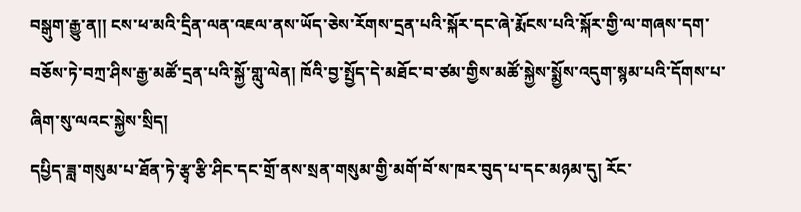བསྒུག་རྒྱུ་ན།། ངས་ཕ་མའི་དྲིན་ལན་འཇལ་ནས་ཡོད་ཅེས་རོགས་དྲན་པའི་སྐོར་དང་ཞེ་རྨོངས་པའི་སྐོར་གྱི་ལ་གཞས་དག་བཅོས་ཏེ་བཀྲ་ཤིས་རྒྱ་མཚོ་དྲན་པའི་སྐྱོ་གླུ་ལེན། ཁོའི་བྱ་སྤྱོད་དེ་མཐོང་བ་ཙམ་གྱིས་མཚོ་སྐྱེས་སྨྱོས་འདུག་སྙམ་པའི་དོགས་པ་ཞིག་སུ་ལའང་སྐྱེས་སྲིད།
དཔྱིད་ཟླ་གསུམ་པ་ཐོན་ཏེ་རྩྭ་རྩི་ཤིང་དང་གྲོ་ནས་སྲན་གསུམ་གྱི་མགོ་བོ་ས་ཁར་བུད་པ་དང་མཉམ་དུ། རོང་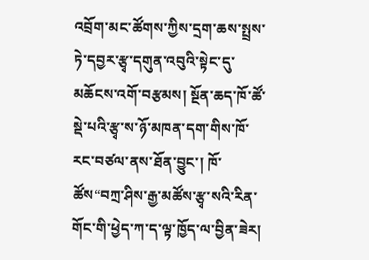འབྲོག་མང་ཚོགས་ཀྱིས་དྲག་ཆས་སྤྲས་ཏེ་དབྱར་རྩྭ་དགུན་འབུའི་སྟེང་དུ་མཆོངས་འགོ་བརྩམས། སྔོན་ཆད་ཁོ་ཚོ་སྡེ་པའི་རྩྭ་ས་ཉོ་མཁན་དག་གིས་ཁོ་རང་བཙལ་ནས་ཐོན་བྱུང་། ཁོ་ཚོས“བཀྲ་ཤིས་རྒྱ་མཚོས་རྩྭ་སའི་རིན་གོང་གི་ཕྱེད་ཀ་ད་ལྟ་ཁྱོད་ལ་བྱིན་ཟེར།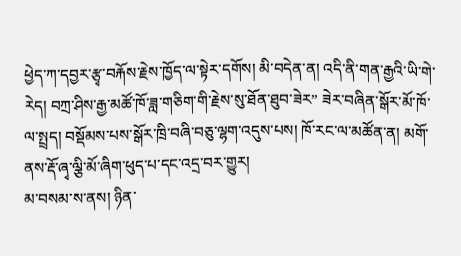ཕྱེད་ཀ་དབྱར་རྩྭ་བརྐོས་རྗེས་ཁྱོད་ལ་སྟེར་དགོས། མི་བདེན་ན། འདི་ནི་གན་རྒྱའི་ཡི་གེ་རེད། བཀྲ་ཤིས་རྒྱ་མཚོ་ཁོ་ཟླ་གཅིག་གི་རྗེས་སུ་ཐོན་ཐུབ་ཟེར” ཟེར་བཞིན་སྒོར་མོ་ཁོ་ལ་སྤྲད། བསྡོམས་པས་སྒོར་ཁྲི་བཞི་བཅུ་ལྷག་འདུས་པས། ཁོ་རང་ལ་མཚོན་ན། མགོ་ནས་རྡོ་ཞྭ་ལྕི་མོ་ཞིག་ཕུད་པ་དང་འདྲ་བར་གྱུར།
མ་བསམ་ས་ནས། ཉིན་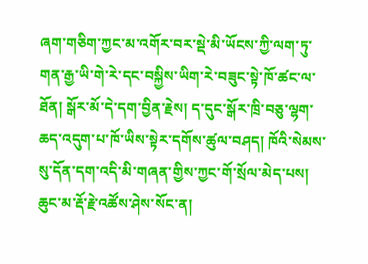ཞག་གཅིག་ཀྱང་མ་འགོར་བར་སྡེ་མི་ཡོངས་ཀྱི་ལག་ཏུ་གན་རྒྱ་ཡི་གེ་རེ་དང་བསྐྱིས་ཡིག་རེ་བཟུང་སྟེ་ཁོ་ཚང་ལ་ཐོན། སྒོར་མོ་དེ་དག་བྱིན་རྗེས། ད་དུང་སྒོར་ཁྲི་བཅུ་ལྷག་ཆད་འདུག་པ་ཁོ་ཡིས་སྟེར་དགོས་ཚུལ་བཤད། ཁོའི་སེམས་སུ་དོན་དག་འདི་མི་གཞན་གྱིས་ཀྱང་གོ་སྲོལ་མེད་པས། ཆུང་མ་རྡོ་རྗེ་འཚོས་ཤེས་སོང་ན།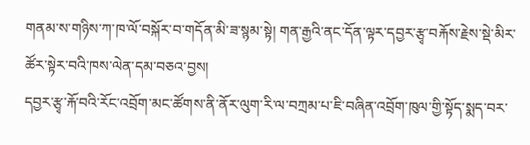གནམ་ས་གཉིས་ཀ་ཁ་ལོ་བསྐོར་བ་གདོན་མི་ཟ་སྙམ་སྟེ། གན་རྒྱའི་ནང་དོན་ལྟར་དབྱར་རྩྭ་བརྐོས་རྗེས་སྡེ་མིར་ཚོར་སྟེར་བའི་ཁས་ལེན་དམ་བཅའ་བྱས།
དབྱར་རྩྭ་རྐོ་བའི་རོང་འབྲོག་མང་ཚོགས་ནི་ནོར་ལུག་རི་ལ་བཀྲམ་པ་ཇི་བཞིན་འབྲོག་ཁུལ་གྱི་སྟོད་སྨད་བར་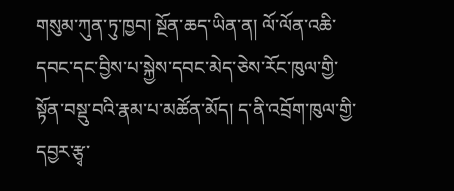གསུམ་ཀུན་ཏུ་ཁྱབ། སྔོན་ཆད་ཡིན་ན། ལོ་ལོན་འཆི་དབང་དང་བྱིས་པ་སྐྱེས་དབང་མེད་ཅེས་རོང་ཁུལ་གྱི་སྟོན་བསྡུ་བའི་རྣམ་པ་མཚོན་མོད། ད་ནི་འབྲོག་ཁུལ་གྱི་དབྱར་རྩྭ་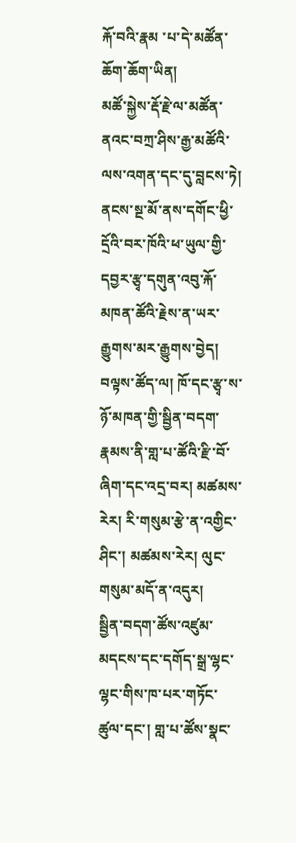རྐོ་བའི་རྣམ ་པ་དེ་མཚོན་ཆོག་ཆོག་ཡིན།
མཚོ་སྐྱེས་རྡོ་རྗེ་ལ་མཚོན་ནའང་བཀྲ་ཤིས་རྒྱ་མཚོའི་ལས་འགན་དང་དུ་བླངས་ཏེ། ནངས་སྔ་མོ་ནས་དགོང་ཕྱི་དྲོའི་བར་ཁོའི་ཕ་ཡུལ་གྱི་དབྱར་རྩྭ་དགུན་འབུ་རྐོ་མཁན་ཚོའི་རྗེས་ན་ཡར་རྒྱུགས་མར་རྒྱུགས་བྱེད། བལྟས་ཚོད་ལ། ཁོ་དང་རྩྭ་ས་ཉོ་མཁན་གྱི་སྦྱིན་བདག་རྣམས་ནི་གླ་པ་ཚོའི་རྫི་བོ་ཞིག་དང་འདྲ་བར། མཚམས་རེར། རི་གསུམ་རྩེ་ན་འགྱིང་ཤིང་། མཚམས་རེར། ལུང་གསུམ་མདོ་ན་འདུར།
སྦྱིན་བདག་ཚོས་འཛུམ་མདངས་དང་དགོད་སྒྲ་ལྷང་ལྷང་གིས་ཁ་པར་གཏོང་ཚུལ་དང་། གླ་པ་ཚོས་སྣང་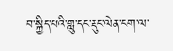བ་སྐྱིད་པའི་གླུ་དང་རྡུང་ལེན་ངག་ལ་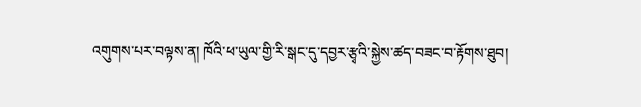འགུགས་པར་བལྟས་ན། ཁོའི་ཕ་ཡུལ་གྱི་རི་སྒང་དུ་དབྱར་རྩྭའི་སྐྱེས་ཚད་བཟང་བ་རྟོགས་ཐུབ།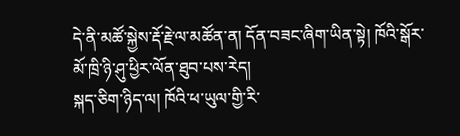དེ་ནི་མཚོ་སྐྱེས་རྡོ་རྗེ་ལ་མཚོན་ན། དོན་བཟང་ཞིག་ཡིན་སྟེ། ཁོའི་སྒོར་མོ་ཁྲི་ཉི་ཤུ་ཕྱིར་ལོན་ཐུབ་པས་རེད།
སྐད་ཅིག་ཉིད་ལ། ཁོའི་ཕ་ཡུལ་གྱི་རི་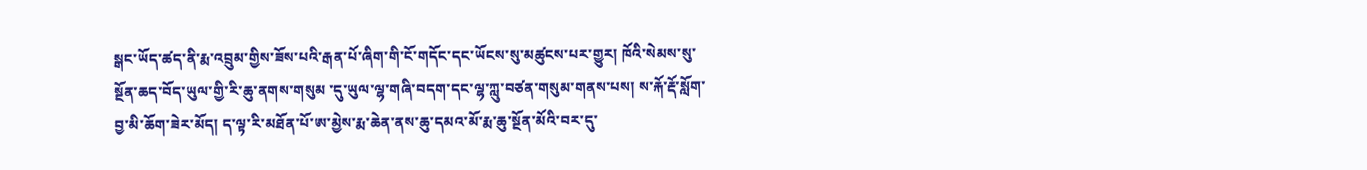སྒང་ཡོད་ཚད་ནི་རྨ་འབྲུམ་གྱིས་ཟོས་པའི་རྒན་པོ་ཞིག་གི་ངོ་གདོང་དང་ཡོངས་སུ་མཚུངས་པར་གྱུར། ཁོའི་སེམས་སུ་སྔོན་ཆད་བོད་ཡུལ་གྱི་རི་ཆུ་ནགས་གསུམ ་དུ་ཡུལ་ལྷ་གཞི་བདག་དང་ལྷ་ཀླུ་བཙན་གསུམ་གནས་པས། ས་རྐོ་རྡོ་སློག་བྱ་མི་ཆོག་ཟེར་མོད། ད་ལྟ་རི་མཐོན་པོ་ཨ་མྱེས་རྨ་ཆེན་ནས་ཆུ་དམའ་མོ་རྨ་ཆུ་སྔོན་མོའི་བར་དུ་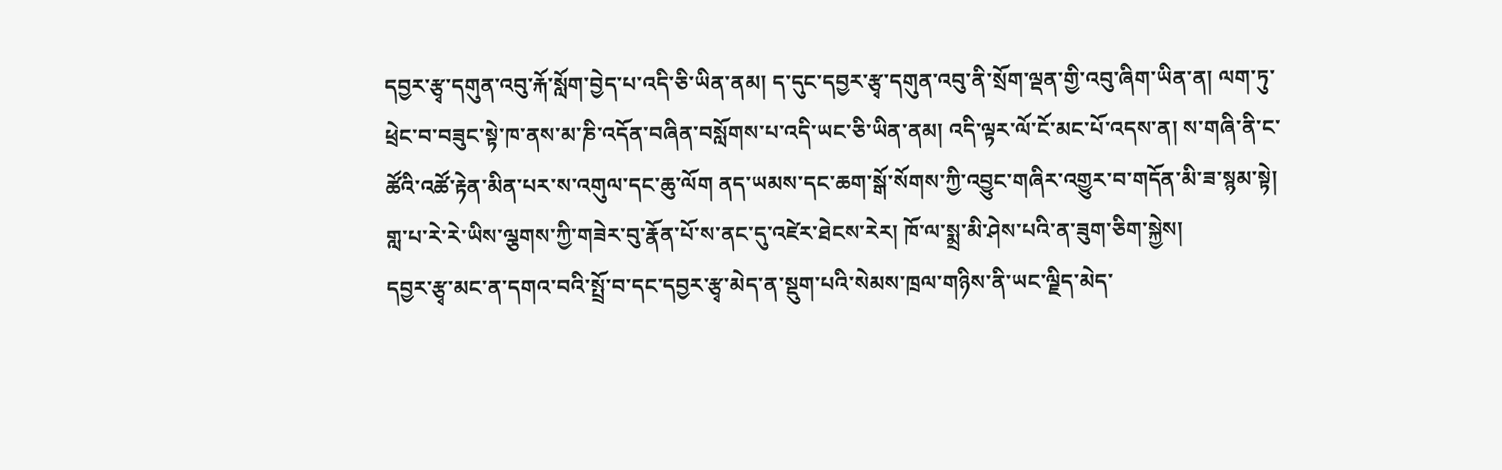དབྱར་རྩྭ་དགུན་འབུ་རྐོ་སློག་བྱེད་པ་འདི་ཅི་ཡིན་ནམ། ད་དུང་དབྱར་རྩྭ་དགུན་འབུ་ནི་སྲོག་ལྡན་གྱི་འབུ་ཞིག་ཡིན་ན། ལག་ཏུ་ཕྲེང་བ་བཟུང་སྟེ་ཁ་ནས་མ་ཎི་འདོན་བཞིན་བསློགས་པ་འདི་ཡང་ཅི་ཡིན་ནམ། འདི་ལྟར་ལོ་ངོ་མང་པོ་འདས་ན། ས་གཞི་ནི་ང་ཚོའི་འཚོ་རྟེན་མིན་པར་ས་འགུལ་དང་ཆུ་ལོག ནད་ཡམས་དང་ཆག་སྒོ་སོགས་ཀྱི་འབྱུང་གཞིར་འགྱུར་བ་གདོན་མི་ཟ་སྙམ་སྟེ། གླ་པ་རེ་རེ་ཡིས་ལྕགས་ཀྱི་གཟེར་བུ་རྣོན་པོ་ས་ནང་དུ་འཛེར་ཐེངས་རེར། ཁོ་ལ་སྨྲ་མི་ཤེས་པའི་ན་ཟུག་ཅིག་སྐྱེས།
དབྱར་རྩྭ་མང་ན་དགའ་བའི་སྤྲོ་བ་དང་དབྱར་རྩྭ་མེད་ན་སྡུག་པའི་སེམས་ཁྲལ་གཉིས་ནི་ཡང་ལྗིད་མེད་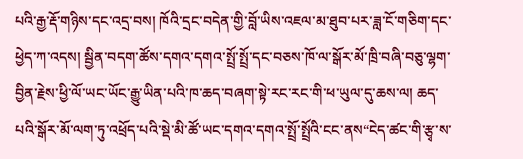པའི་རྒྱ་རྡོ་གཉིས་དང་འདྲ་བས། ཁོའི་དྲང་བདེན་གྱི་བློ་ཡིས་འཇལ་མ་ཐུབ་པར་ཟླ་ངོ་གཅིག་དང་ཕྱེད་ཀ་འདས། སྦྱིན་བདག་ཚོས་དགའ་དགའ་སྤྲོ་སྤྲོ་དང་བཅས་ཁོ་ལ་སྒོར་མོ་ཁྲི་བཞི་བཅུ་ལྷག་བྱིན་རྗེས་ཕྱི་ལོ་ཡང་ཡོང་རྒྱུ་ཡིན་པའི་ཁ་ཆད་བཞག་སྟེ་རང་རང་གི་ཕ་ཡུལ་དུ་ཆས་ལ། ཆད་པའི་སྒོར་མོ་ལག་ཏུ་འཕྲོད་པའི་སྡེ་མི་ཚོ་ཡང་དགའ་དགའ་སྤྲོ་སྤྲོའི་ངང་ནས“ངེད་ཚང་གི་རྩྭ་ས་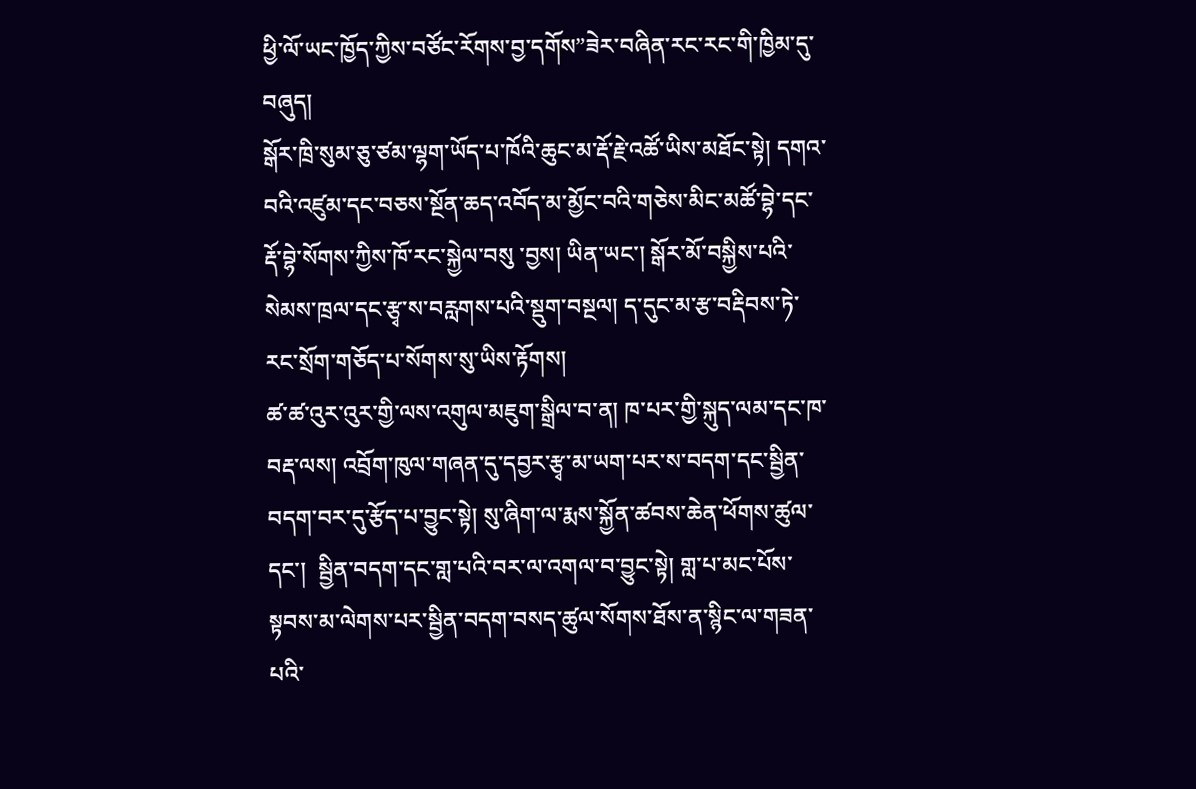ཕྱི་ལོ་ཡང་ཁྱོད་ཀྱིས་བཙོང་རོགས་བྱ་དགོས”ཟེར་བཞིན་རང་རང་གི་ཁྱིམ་དུ་བཞུད།
སྒོར་ཁྲི་སུམ་ཅུ་ཙམ་ལྷག་ཡོད་པ་ཁོའི་ཆུང་མ་རྡོ་རྗེ་འཚོ་ཡིས་མཐོང་སྟེ། དགའ་བའི་འཛུམ་དང་བཅས་སྔོན་ཆད་འབོད་མ་མྱོང་བའི་གཅེས་མིང་མཚོ་བྷེ་དང་རྡོ་བྷེ་སོགས་ཀྱིས་ཁོ་རང་སྐྱེལ་བསུ ་བྱས། ཡིན་ཡང་། སྒོར་མོ་བསྐྱིས་པའི་སེམས་ཁྲལ་དང་རྩྭ་ས་བརླགས་པའི་སྡུག་བསྔལ། ད་དུང་མ་རྩ་བརྡིབས་ཏེ་རང་སྲོག་གཅོད་པ་སོགས་སུ་ཡིས་རྟོགས།
ཚ་ཚ་འུར་འུར་གྱི་ལས་འགུལ་མཇུག་སྒྲིལ་བ་ན། ཁ་པར་གྱི་སྐུད་ལམ་དང་ཁ་བརྡ་ལས། འབྲོག་ཁུལ་གཞན་དུ་དབྱར་རྩྭ་མ་ཡག་པར་ས་བདག་དང་སྦྱིན་བདག་བར་དུ་རྩོད་པ་བྱུང་སྟེ། སུ་ཞིག་ལ་རྨས་སྐྱོན་ཚབས་ཆེན་ཕོགས་ཚུལ་དང་།  སྦྱིན་བདག་དང་གླ་པའི་བར་ལ་འགལ་བ་བྱུང་སྟེ། གླ་པ་མང་པོས་སྟབས་མ་ལེགས་པར་སྦྱིན་བདག་བསད་ཚུལ་སོགས་ཐོས་ན་སྙིང་ལ་གཟན་པའི་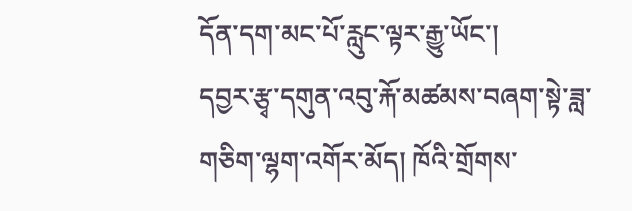དོན་དག་མང་པོ་རླུང་ལྟར་རྒྱུ་ཡོང་།
དབྱར་རྩྭ་དགུན་འབུ་རྐོ་མཚམས་བཞག་སྟེ་ཟླ་གཅིག་ལྷག་འགོར་མོད། ཁོའི་གྲོགས་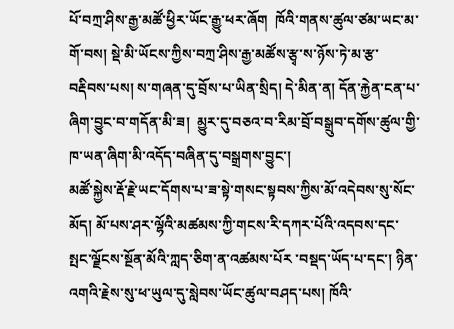པོ་བཀྲ་ཤིས་རྒྱ་མཚོ་ཕྱིར་ཡོང་རྒྱུ་ཕར་ཞོག  ཁོའི་གནས་ཚུལ་ཙམ་ཡང་མ་གོ་བས། སྡེ་མི་ཡོངས་ཀྱིས་བཀྲ་ཤིས་རྒྱ་མཚོས་རྩྭ་ས་ཉོས་ཏེ་མ་རྩ་བརྡིབས་པས། ས་གཞན་དུ་བྲོས་པ་ཡིན་སྲིད། དེ་མིན་ན། དོན་རྐྱེན་ངན་པ་ཞིག་བྱུང་བ་གདོན་མི་ཟ།  མྱུར་དུ་བཅའ་བ་རིམ་བྲོ་བསྒྲུབ་དགོས་ཚུལ་གྱི་ཁ་ཡན་ཞིག་མི་འདོད་བཞིན་དུ་བསྒྲགས་བྱུང་།
མཚོ་སྐྱེས་རྡོ་རྗེ་ཡང་དོགས་པ་ཟ་སྟེ་གསང་སྟབས་ཀྱིས་མོ་འདེབས་སུ་སོང་མོད། མོ་པས་ཤར་ལྷོའི་མཚམས་ཀྱི་གངས་རི་དཀར་པོའི་འདབས་དང་སྤང་ལྗོངས་སྔོན་མོའི་ཀླད་ཅིག་ན་འཚམས་པོར ་བསྡད་ཡོད་པ་དང་། ཉིན་འགའི་རྗེས་སུ་ཕ་ཡུལ་དུ་སླེབས་ཡོང་ཚུལ་བཤད་པས། ཁོའི་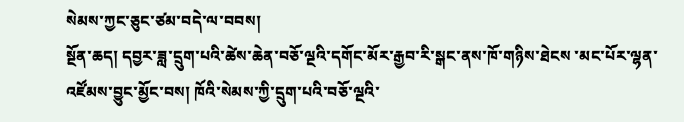སེམས་ཀྱང་ཅུང་ཙམ་བདེ་ལ་བབས།
སྔོན་ཆད། དབྱར་ཟླ་དྲུག་པའི་ཚེས་ཆེན་བཅོ་ལྔའི་དགོང་མོར་རྒྱབ་རི་སྒང་ནས་ཁོ་གཉིས་ཐེངས ་མང་པོར་ལྷན་འཛོམས་བྱུང་མྱོང་བས། ཁོའི་སེམས་ཀྱི་དྲུག་པའི་བཅོ་ལྔའི་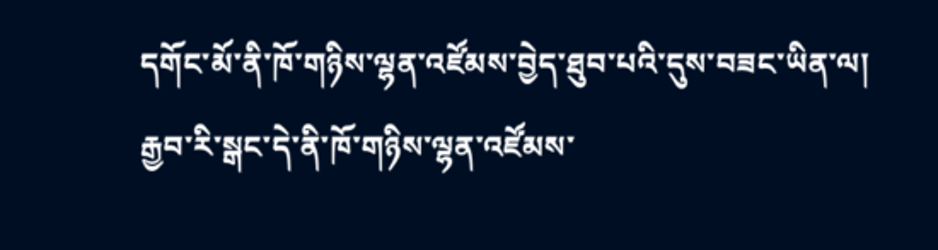དགོང་མོ་ནི་ཁོ་གཉིས་ལྷན་འཛོམས་བྱེད་ཐུབ་པའི་དུས་བཟང་ཡིན་ལ། རྒྱབ་རི་སྒང་དེ་ནི་ཁོ་གཉིས་ལྷན་འཛོམས་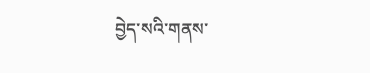བྱེད་སའི་གནས་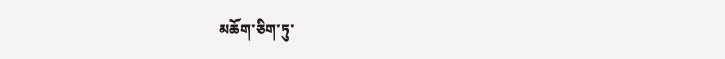མཆོག་ཅིག་ཏུ་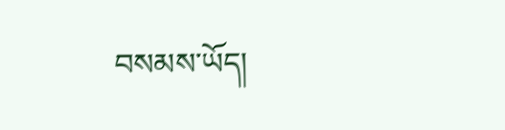བསམས་ཡོད།